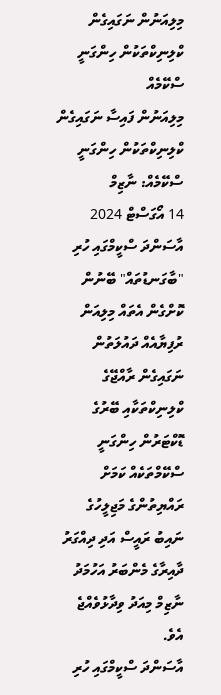މިލިއަނުން ނަގައިގެން ކްލިނިކްތަކުން ހިންގަނީ ސްކޭމެއް
މިލިއަނުން ފައިސާ ނަގައިގެން ކްލިނިކްތަކުން ހިންގަނީ ސްކޭމެއް: ނާޒިމް
14 އޯގަސްޓް 2024
އާސަންދަ ސްކީމްގައި ހުރި "ބާގަނޑުތައް" ބޭނުން ކޮށްގެން އެތައް މިލިއަން ރުފިޔާއެއް ދައުލަތުން ނަގައިގެން ރާއްޖޭގެ ކްލިނިކްތަކާއި ބޭރުގެ ޑޮކްޓަރުން ހިންގަނީ ސްކޭމްތަކެއް ކަމަށް ރައްޔިތުންގެ މަޖިލީހުގެ ނައިބު ރައީސް އަދި ދިއްގަރު ދާއިރާގެ މެންބަރު އަހުމަދު ނާޒިމް މިއަދު ވިދާޅުވެއްޖެ އެވެ.
އާސަންދަ ސްކީމްގައި ހުރި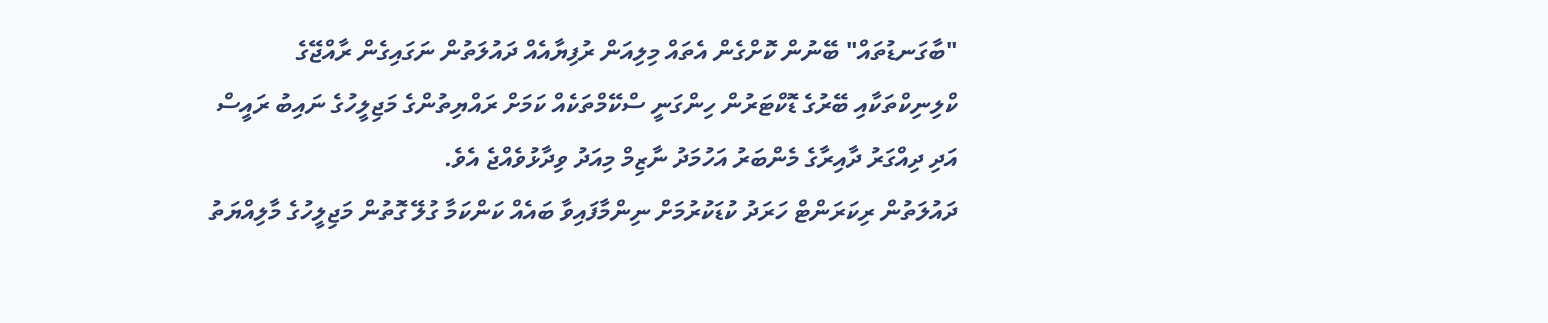"ބާގަނޑުތައް" ބޭނުން ކޮށްގެން އެތައް މިލިއަން ރުފިޔާއެއް ދައުލަތުން ނަގައިގެން ރާއްޖޭގެ ކްލިނިކްތަކާއި ބޭރުގެ ޑޮކްޓަރުން ހިންގަނީ ސްކޭމްތަކެއް ކަމަށް ރައްޔިތުންގެ މަޖިލީހުގެ ނައިބު ރައީސް އަދި ދިއްގަރު ދާއިރާގެ މެންބަރު އަހުމަދު ނާޒިމް މިއަދު ވިދާޅުވެއްޖެ އެވެ.
ދައުލަތުން ރިކަރަންޓް ހަރަދު ކުޑަކުރުމަށް ނިންމާފައިވާ ބައެއް ކަންކަމާ ގުލޭ ގޮތުން މަޖިލީހުގެ މާލިއްޔަތު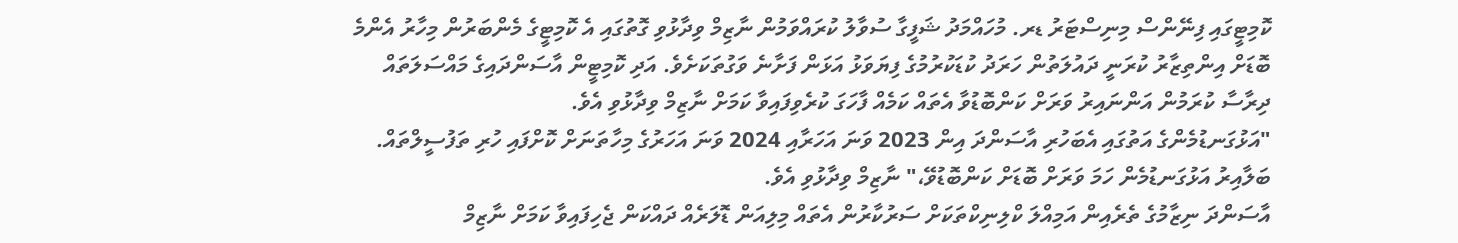ކޮމިޓީގައި ފިނޭންސް މިނިސްޓަރު ޑރ. މުހައްމަދު ޝަފީގާ ސުވާލު ކުރައްވަމުން ނާޒިމް ވިދާޅުވި ގޮތުގައި އެ ކޮމިޓީގެ މެންބަރުން މިހާރު އެންމެ ބޮޑަށް އިންތިޒާރު ކުރަނީ ދައުލަތުން ހަރަދު ކުޑަކުރުމުގެ ފިޔަވަޅު އަޅަން ފަށާނެ ވަގުތަކަށެވެ. އަދި ކޮމިޓީން އާސަންދައިގެ މައްސަލަތައް ދިރާސާ ކުރަމުން އަންނައިރު ވަރަށް ކަންބޮޑުވާ އެތައް ކަމެއް ފާހަގަ ކުރެވިފައިވާ ކަމަށް ނާޒިމް ވިދާޅުވި އެވެ.
"އަޅުގަނޑުމެންގެ އަތުގައި އެބަހުރި އާސަންދަ އިން 2023 ވަނަ އަހަރާއި 2024 ވަނަ އަހަރުގެ މިހާތަނަށް ކޮށްފައި ހުރި ތަފުސީލްތައް. ބަލާއިރު އަޅުގަނޑުމެން ހަމަ ވަރަށް ބޮޑަށް ކަންބޮޑުވޭ،" ނާޒިމް ވިދާޅުވި އެވެ.
އާސަންދަ ނިޒާމުގެ ތެރެއިން އަމިއްލަ ކްލިނިކްތަކަށް ސަރުކާރުން އެތައް މިލިއަން ޑޮލަރެއް ދައްކަން ޖެހިފައިވާ ކަމަށް ނާޒިމް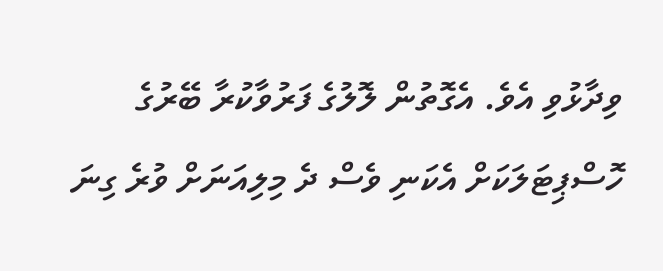ވިދާޅުވި އެވެ. އެގޮތުން ލޮލުގެ ފަރުވާކުރާ ބޭރުގެ ހޮސްޕިޓަލަކަށް އެކަނި ވެސް ދެ މިލިއަނަށް ވުރެ ގިނަ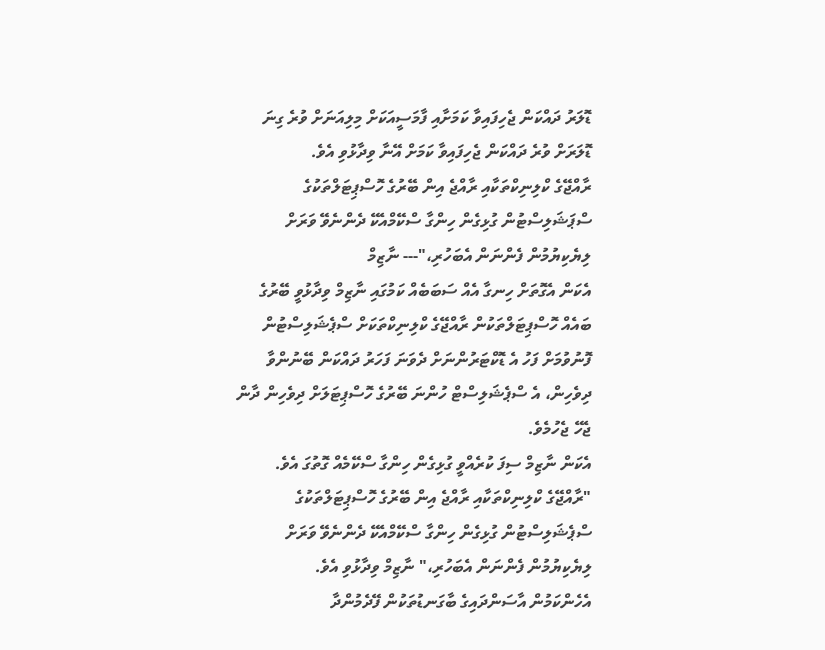ޑޮލަރު ދައްކަން ޖެހިފައިވާ ކަމަށާއި ފާމަސީއަކަށް މިލިއަނަށް ވުރެ ގިނަ ޑޮލަރަށް ވުރެ ދައްކަން ޖެހިފައިވާ ކަމަށް އޭނާ ވިދާޅުވި އެވެ.
ރާއްޖޭގެ ކްލިނިކްތަކާއި ރާއްޖެ އިން ބޭރުގެ ހޮސްޕިޓަލްތަކުގެ ސްޕަޝަލިސްޓުން ގުޅިގެން ހިންގާ ސްކޭމްއެކޭ ދެންނެވޭ ވަރަށް ލިޔެކިޔުމުން ފެންނަން އެބަހުރި،"--- ނާޒިމް
އެކަން އެގޮތަށް ހިނގާ އެއް ސަބަބެއް ކަމުގައި ނާޒިމް ވިދާޅުވީ ބޭރުގެ ބައެއް ހޮސްޕިޓަލްތަކުން ރާއްޖޭގެ ކްލިނިކްތަކަށް ސްޕެޝަލިސްޓުން ފޮނުވުމަށް ފަހު އެ ޑޮކްޓަރުންނަށް ދެވަނަ ފަހަރު ދައްކަން ބޭނުންވާ ދިވެހިން، އެ ސްޕެޝަލިސްޓް ހުންނަ ބޭރުގެ ހޮސްޕިޓަލަށް ދިވެހިން ދާން ޖެހޭ ޖެހުމެވެ.
އެކަން ނާޒިމް ސިފަ ކުރެއްވީ ގުޅިގެން ހިންގާ ސްކޭމެއް ގޮތުގަ އެވެ.
"ރާއްޖޭގެ ކްލިނިކްތަކާއި ރާއްޖެ އިން ބޭރުގެ ހޮސްޕިޓަލްތަކުގެ ސްޕެޝަލިސްޓުން ގުޅިގެން ހިންގާ ސްކޭމްއެކޭ ދެންނެވޭ ވަރަށް ލިޔެކިޔުމުން ފެންނަން އެބަހުރި،" ނާޒިމް ވިދާޅުވި އެވެ.
އެހެންކަމުން އާސަންދައިގެ ބާގަނޑުތަކުން ފޭދެމުންދާ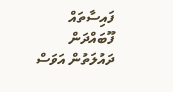ފައިސާތައް ފޫބައްދަން ދައުލަތުން އަވަސް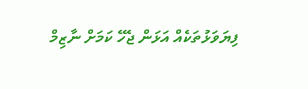ފިޔަވަޅުތަކެއް އަޅަން ޖެހޭ ކަމަށް ނާޒިމް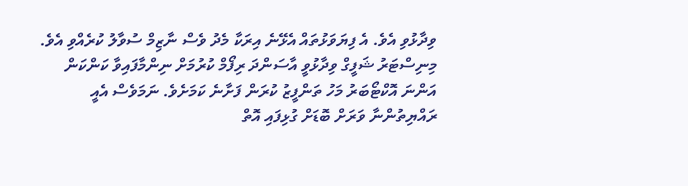ވިދާޅުވި އެވެ. އެ ފިޔަވަޅުތައް އެޅޭނެ އިރަކާ މެދު ވެސް ނާޒިމް ސުވާލު ކުރެއްވި އެވެ.
މިނިސްޓަރު ޝަފީގް ވިދާޅުވީ އާސަންދަ ރިފޯމް ކުރުމަށް ނިންމާފައިވާ ކަންކަން އަންނަ އޮކްޓޯބަރު މަހު ތަންފީޒު ކުރަން ފަށާނެ ކަމަށެވެ. ނަމަވެސް އެއީ ރައްޔިތުންނާ ވަރަށް ބޮޑަށް ގުޅިފައި އޮތް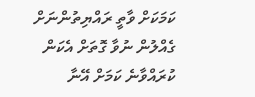ކަމަކަށް ވާތީ ރައްޔިތުންނަށް ގެއްލުން ނުވާ ގޮތަށް އެކަން ކުރައްވާނެ ކަމަށް އޭނާ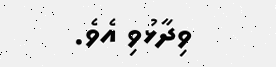ވިދާޅުވި އެވެ.